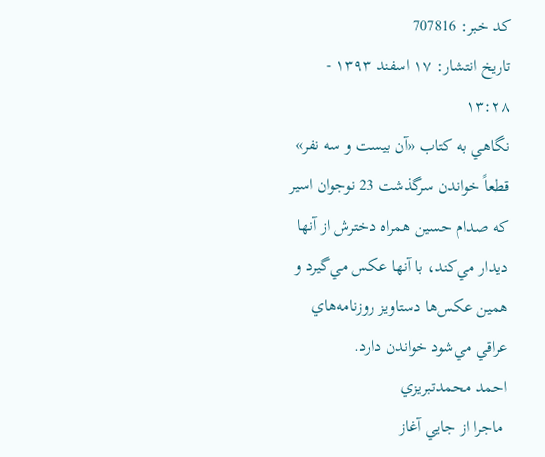کد خبر: 707816
تاریخ انتشار: ۱۷ اسفند ۱۳۹۳ - ۱۳:۲۸
نگاهي به كتاب «آن بيست و سه نفر»
قطعاً خواندن سرگذشت 23 نوجوان اسير كه صدام حسين همراه دخترش از آنها ديدار مي‌كند، با آنها عكس مي‌گيرد و همين عكس‌ها دستاويز روزنامه‌هاي عراقي مي‌شود خواندن دارد.
احمد محمد‌تبريزي
 ماجرا از جايي آغاز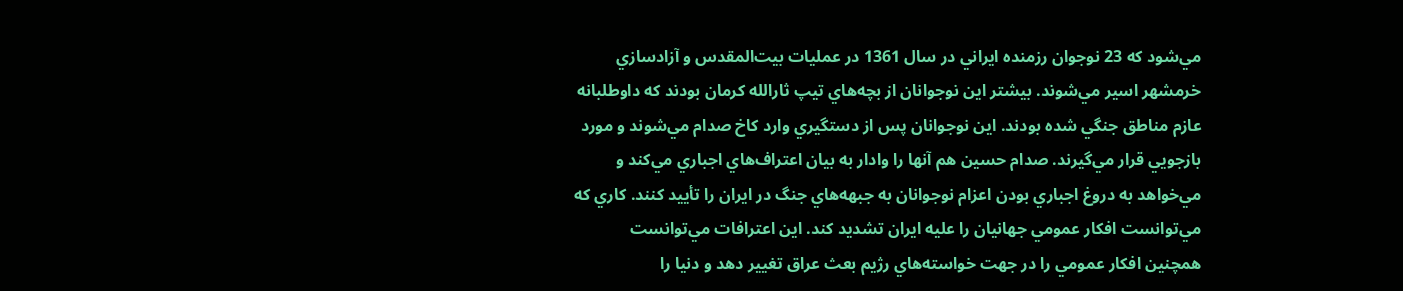مي‌شود كه 23 نوجوان رزمنده‌ ايراني در سال 1361 در عمليات بيت‌المقدس و آزادسازي خرمشهر اسير مي‌شوند. بيشتر اين نوجوانان از بچه‌هاي تيپ ثارالله كرمان بودند كه داوطلبانه عازم مناطق جنگي شده بودند. اين نوجوانان پس از دستگيري وارد كاخ صدام مي‌شوند و مورد بازجويي قرار مي‌گيرند. صدام حسين هم آنها را وادار به بيان اعتراف‌هاي اجباري مي‌كند و مي‌خواهد به دروغ اجباري بودن اعزام نوجوانان به جبهه‌هاي جنگ در ايران را تأييد كنند. كاري كه مي‌توانست افكار عمومي جهانيان را عليه ايران تشديد كند. اين اعترافات مي‌توانست همچنين افكار عمومي را در جهت خواسته‌هاي رژيم بعث عراق تغيير دهد و دنيا را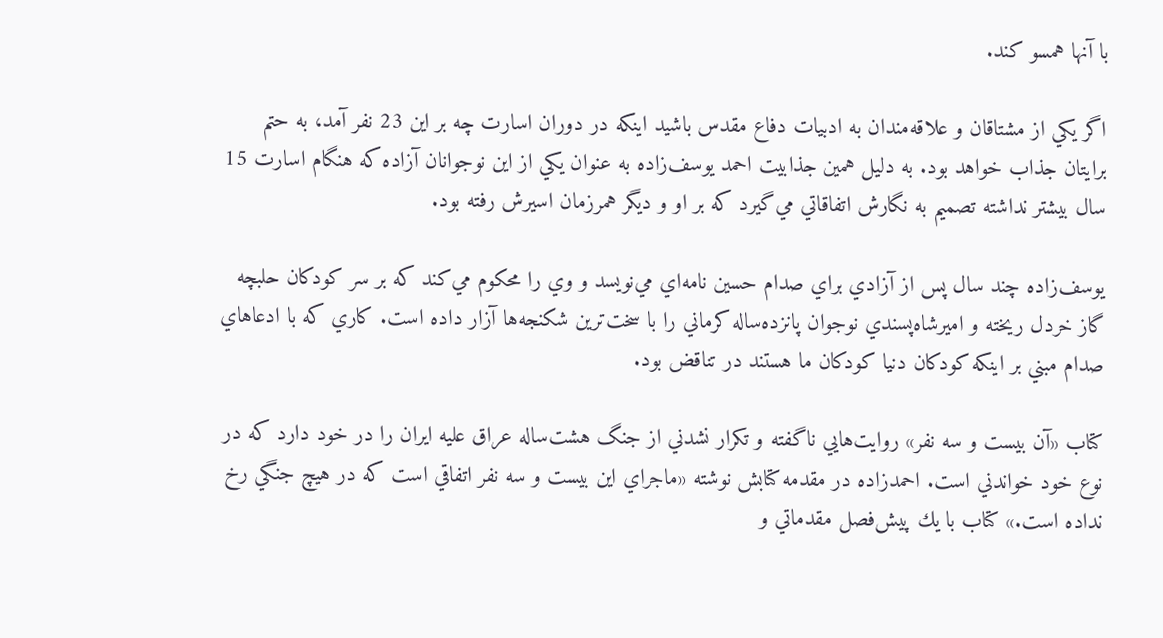با آنها همسو كند.

اگر يكي از مشتاقان و علاقه‌مندان به ادبيات دفاع مقدس باشيد اينكه در دوران اسارت چه بر اين 23 نفر آمد، به حتم برايتان جذاب خواهد بود. به دليل همين جذابيت احمد يوسف‌زاده به عنوان يكي از اين نوجوانان آزاده كه هنگام اسارت 15 سال بيشتر نداشته تصميم به نگارش اتفاقاتي مي‌گيرد كه بر او و ديگر همرزمان اسيرش رفته بود.

يوسف‌زاده چند سال پس از آزادي براي صدام حسين نامه‌اي مي‌نويسد و وي را محكوم مي‌كند كه بر سر كودكان حلبچه گاز خردل ريخته و اميرشاه‌پسندي نوجوان پانزده‌ساله كرماني را با سخت‌ترين شكنجه‌ها آزار داده است. كاري كه با ادعاهاي صدام مبني بر اينكه كودكان دنيا كودكان ما هستند در تناقض بود.

كتاب «آن بيست و سه نفر» روايت‌هايي ناگفته و تكرار نشدني از جنگ هشت‌ساله عراق عليه ايران را در خود دارد كه در نوع خود خواندني است. احمدزاده در مقدمه كتابش نوشته «ماجراي اين بيست و سه نفر اتفاقي است كه در هيچ جنگي رخ نداده است.» كتاب با يك‌ پيش‌فصل مقدماتي و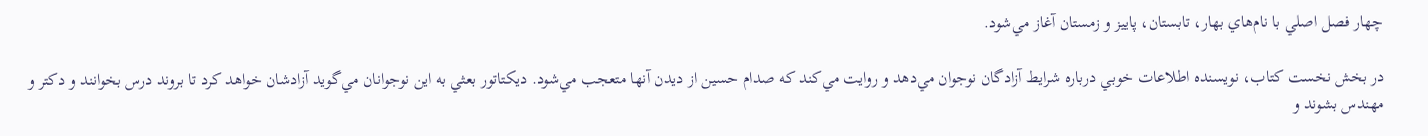چهار فصل اصلي با نام‌هاي بهار، تابستان، پاييز و زمستان آغاز مي‌شود.

در بخش نخست كتاب، نويسنده اطلاعات خوبي درباره شرايط آزادگان نوجوان مي‌دهد و روايت مي‌كند كه صدام حسين از ديدن آنها متعجب مي‌شود. ديكتاتور بعثي به اين نوجوانان مي‌گويد آزادشان خواهد كرد تا بروند درس بخوانند و دكتر و مهندس بشوند و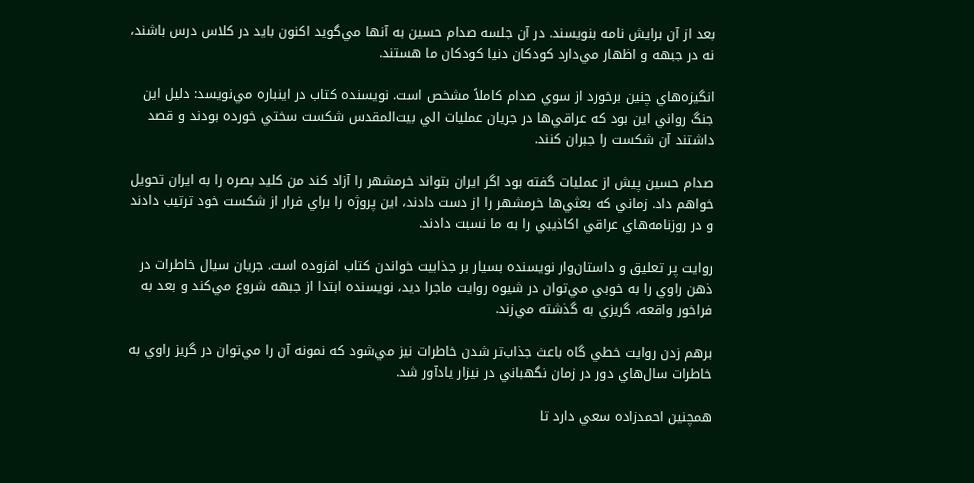بعد از آن برايش نامه بنويسند. در آن جلسه صدام حسين به آنها مي‌گويد اكنون بايد در كلاس درس باشند، نه در جبهه و اظهار مي‌دارد كودكان دنيا كودكان ما هستند.

انگيزه‌هاي چنين برخورد از سوي صدام كاملاً مشخص است. نويسنده كتاب در اينباره مي‌نويسد: دليل اين جنگ رواني اين بود كه عراقي‌ها در جريان عمليات الي بيت‌المقدس شكست سختي خورده بودند و قصد داشتند آن شكست را جبران كنند.

صدام حسين پيش از عمليات گفته بود اگر ايران بتواند خرمشهر را آزاد كند من كليد بصره را به ايران تحويل خواهم داد. زماني كه بعثي‌ها خرمشهر را از دست دادند، اين پروژه را براي فرار از شكست خود ترتيب دادند و در روزنامه‌هاي عراقي اكاذيبي را به ما نسبت دادند.

روايت پر تعليق و داستان‌وار نويسنده بسيار بر جذابيت خواندن كتاب افزوده است. جريان سيال خاطرات در ذهن راوي را به خوبي مي‌توان در شيوه روايت ماجرا ديد، نويسنده ابتدا از جبهه شروع مي‌كند و بعد به فراخور واقعه، گريزي به گذشته مي‌زند.

برهم زدن روايت خطي گاه باعث جذاب‌تر شدن خاطرات نيز مي‌شود كه نمونه آن را مي‌توان در گريز راوي به خاطرات سال‌هاي دور در زمان نگهباني در نيزار يادآور شد.

همچنين احمدزاده سعي دارد تا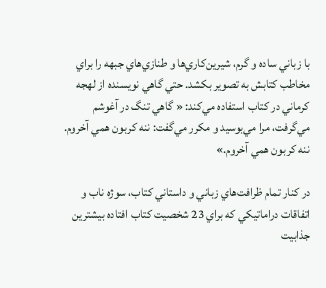با زباني ساده و گرم، شيرين‌كاري‌ها و طنازي‌هاي جبهه را براي مخاطب كتابش به تصوير بكشد. حتي گاهي نويسنده از لهجه كرماني در كتاب استفاده مي‌كند: « گاهي تنگ در آغوشم مي‌گرفت، مرا مي‌بوسيد و مكرر مي‌گفت: ننه كربون همي آخروم. ننه كربون همي آخروم.»

در كنار تمام ظرافت‌هاي زباني و داستاني كتاب، سوژه ناب و اتفاقات دراماتيكي كه براي 23 شخصيت كتاب افتاده بيشترين جذابيت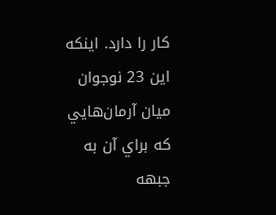كار را دارد. اينكه اين 23 نوجوان ميان آرمان‌هايي كه براي آن به جبهه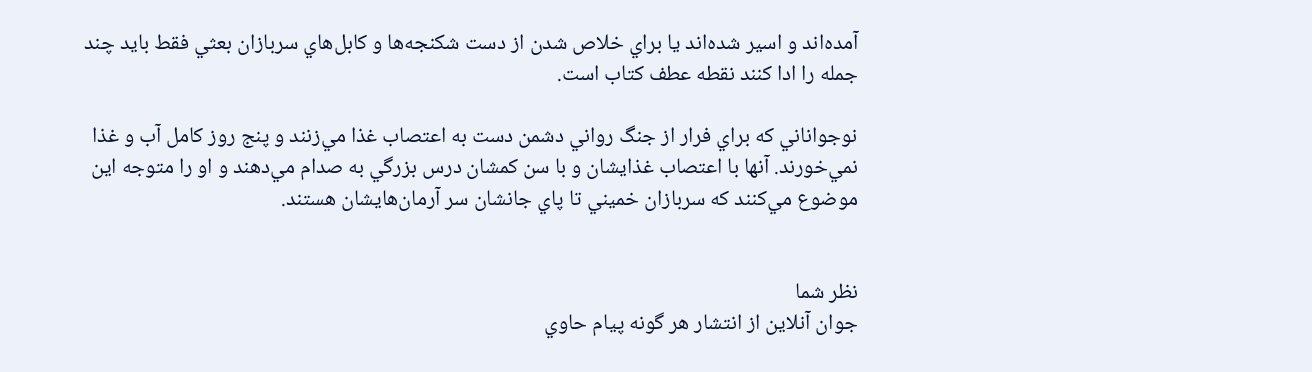آمده‌اند و اسير شده‌اند يا براي خلاص شدن از دست شكنجه‌ها و كابل‌هاي سربازان بعثي فقط بايد چند جمله را ادا كنند نقطه عطف كتاب است.

نوجواناني كه براي فرار از جنگ رواني دشمن دست به اعتصاب غذا مي‌زنند و پنج روز كامل آب و غذا نمي‌خورند. آنها با اعتصاب غذايشان و با سن كمشان درس بزرگي به صدام مي‌دهند و او را متوجه اين موضوع مي‌كنند كه سربازان خميني تا پاي جانشان سر آرمان‌هايشان هستند.


نظر شما
جوان آنلاين از انتشار هر گونه پيام حاوي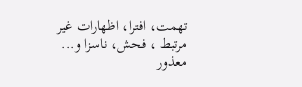تهمت، افترا، اظهارات غير مرتبط ، فحش، ناسزا و... معذور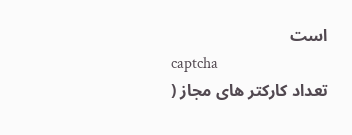است
captcha
تعداد کارکتر های مجاز (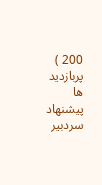200 )
پربازدید ها
پیشنهاد سردبیر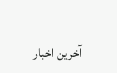آخرین اخبار